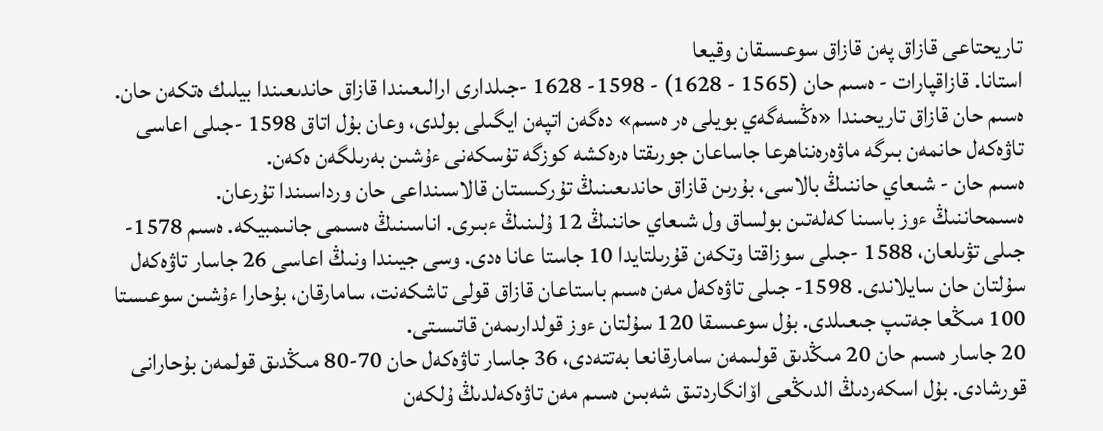تاريحتاعى قازاق پەن قازاق سوعىسقان وقيعا
استانا. قازاقپارات - ەسىم حان (1565 - 1628) - 1598- 1628 -جىلدارى ارالىعىندا قازاق حاندىعىندا بيلىك ەتكەن حان. ەسىم حان قازاق تاريحىندا «ەڭسەگەي بويلى ەر ەسىم» دەگەن اتپەن ايگىلى بولدى، وعان بۇل اتاق 1598 -جىلى اعاسى تاۋەكەل حانمەن بىرگە ماۋەرەنناھرعا جاساعان جورىقتا ەرەكشە كوزگە تۇسكەنى ءۇشىن بەرىلگەن ەكەن.
ەسىم حان - شىعاي حاننىڭ بالاسى، بۇرىن قازاق حاندىعىنىڭ تۇركىستان قالاسىنداعى حان ورداسىندا تۇرعان.
ەسىمحاننىڭ ءوز باسىنا كەلەتىن بولساق ول شىعاي حاننىڭ 12 ۇلىنىڭ ءبىرى. اناسىنىڭ ەسىمى جانىمبيكە. ەسىم 1578- جىلى تۋىلعان، 1588 -جىلى سوزاقتا وتكەن قۇرىلتايدا 10 جاستا عانا ەدى. وسى جيىندا ونىڭ اعاسى 26 جاسار تاۋەكەل سۇلتان حان سايلاندى. 1598- جىلى تاۋەكەل مەن ەسىم باستاعان قازاق قولى تاشكەنت، سامارقان، بۇحارا ءۇشىن سوعىستا 100 مىڭعا جەتىپ جىعىلدى. بۇل سوعىسقا 120 سۇلتان ءوز قولدارىمەن قاتىستى.
20 جاسار ەسىم حان 20 مىڭدىق قولىمەن سامارقانعا بەتتەدى، 36 جاسار تاۋەكەل حان 70-80 مىڭدىق قولمەن بۇحارانى قورشادى. بۇل اسكەردىڭ الدىڭعى اۆانگاردتىق شەبىن ەسىم مەن تاۋەكەلدىڭ ۇلكەن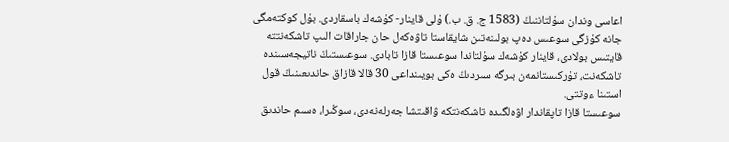اعاسى وندان سۇلتاننىڭ (1583 ج. ق. ب.) ۇلى قاينار- كۇشەك باسقاردى. بۇل كوكتەمگى جانە كۇزگى سوعىس دەپ بولىنەتىن شايقاستا تاۋەكەل حان جاراقات الىپ تاشكەنتتە قايتىس بولادى، قاينار كۇشەك سۇلتاندا سوعىستا قازا تابادى. سوعىستىڭ ناتيجەسىندە تاشكەنت، تۇركىستانمەن بىرگە سىردىڭ ەكى بويىنداعى 30 قالا قازاق حاندىعىنىڭ قول استىنا ءوتتى.
سوعىستا قازا تاپقاندار اۋەلگىدە تاشكەنتكە ۋاقىتشا جەرلەنەدى، سوڭىرا، ەسىم حاندىق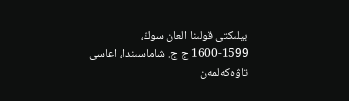بيلىكتى قولىنا العان سوڭ، 1599-1600 ج ج. شاماسىندا، اعاسى تاۋەكەلمەن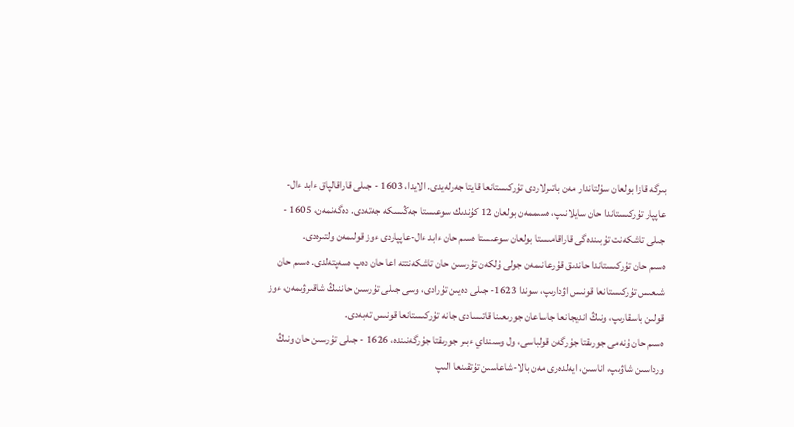بىرگە قازا بولعان سۇلتاندار مەن باتىرلاردى تۇركىستانعا قايتا جەرلەيدى. الايدا، 1603 - جىلى قاراقالپاق ءابد ءال-عاپپار تۇركىستاندا حان سايلانىپ، ەسىممەن بولعان 12 كۇندىك سوعىستا جەڭىسكە جەتەدى. دەگەنمەن، 1605 - جىلى تاشكەنت تۇبىندەگى قاراقامىستا بولعان سوعىستا ەسىم حان ءابد ءال-عاپپاردى ءوز قولىمەن ولتىرەدى.
ەسىم حان تۇركىستاندا حاندىق قۇرعانىمەن جولى ۇلكەن تۇرسىن حان تاشكەنتتە اعا حان دەپ ەسەپتەلدى. ەسىم حان شىعىس تۇركىستانعا قونىس اۋدارىپ، سوندا 1623- جىلى دەيىن تۇرادى، وسى جىلى تۇرسىن حاننىڭ شاقىرۋىمەن، ءوز قولىن باسقارىپ، ونىڭ انديجانعا جاساعان جورىعىنا قاتىسادى جانە تۇركىستانعا قونىس تەبەدى.
ەسىم حان ۇنەمى جورىقتا جۇرگەن قولباسى، ول وسىنداي ءبىر جورىقتا جۇرگەنىندە، 1626 - جىلى تۇرسىن حان ونىڭ ورداسىن شاۋىپ، اناسىن، ايەلدەرى مەن بالا-شاعاسىن تۇتقىنعا الىپ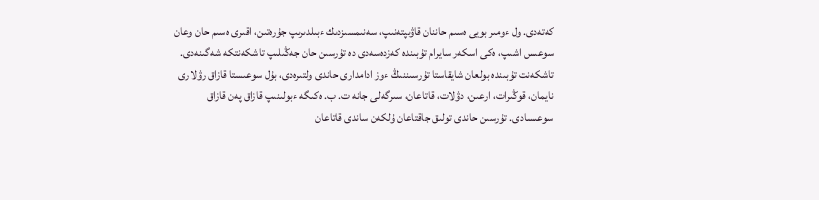كەتەدى. ول ءومىر بويى ەسىم حاننان قاۋىپتەنىپ، سەنىمسىزدىك ءبىلدىرىپ جۇرەتىن، اقىرى ەسىم حان وعان سوعىس اشىپ، ەكى اسكەر سايرام تۇبىندە كەزدەسەدى دە تۇرسىن حان جەڭىلىپ تاشكەنتكە شەگىنەدى.
تاشكەنت تۇبىندە بولعان شايقاستا تۇرسىننىڭ ءوز ادامدارى حاندى ولتىرەدى، بۇل سوعىستا قازاق رۋلارى نايمان، قوڭىرات، ارعىن، دۋلات، قاتاعان، سىرگەلى جانە ت. ب. ەكىگە ءبولىنىپ قازاق پەن قازاق سوعىسادى. تۇرسىن حاندى تولىق جاقتاعان ۇلكەن ساندى قاتاعان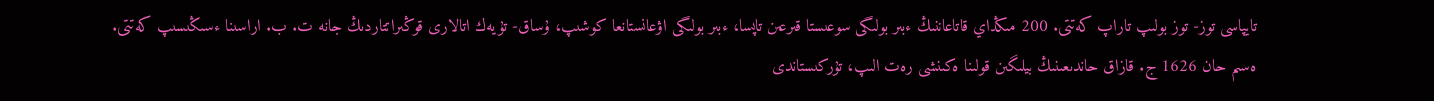تايپاسى توز- توز بولىپ تاراپ كەتتى. 200 مىڭداي قاتاعاننىڭ ءبىر بولىگى سوعىستا قىرعىن تاپسا، ءبىر بولىگى اۋعانستانعا كوشىپ، ۇساق- تۇيەك اتالارى قوڭىراتتاردىڭ جانە ت. ب. اراسىنا ءسىڭىسىپ كەتتى.
ەسىم حان 1626 ج. قازاق حاندىعىنىڭ بيلىگىن قولىنا ەكىنشى رەت الىپ، تۇركىستاندى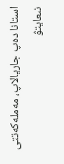استانا دەپ جاريالاپ، مەملەكەتتى نىعايتۋ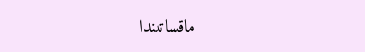ماقساتىندا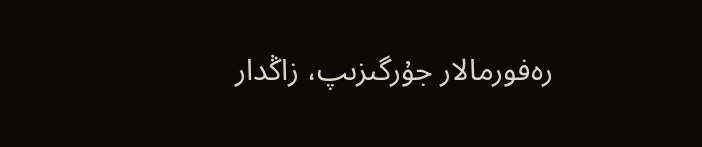رەفورمالار جۇرگىزىپ، زاڭدار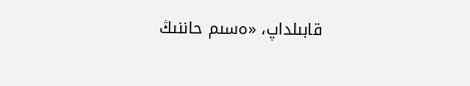قابىلداپ، «ەسىم حاننىڭ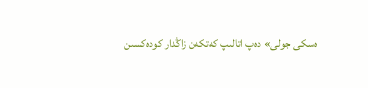ەسكى جولى» دەپ اتالىپ كەتكەن زاڭدار كودەكسىن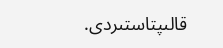قالىپتاستىردى.